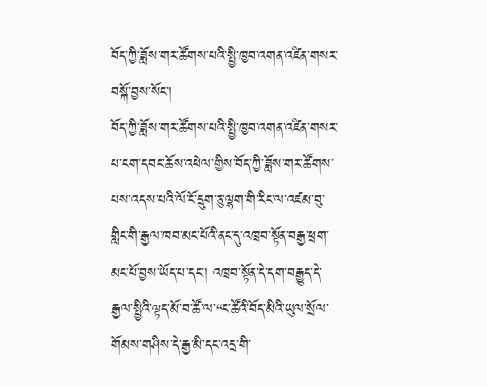བོད་ཀྱི་ཟློས་གར་ཚོགས་པའི་སྤྱི་ཁྱབ་འགན་འཛིན་གསར་བསྐོ་བྱས་སོང་།
བོད་ཀྱི་ཟློས་གར་ཚོགས་པའི་སྤྱི་ཁྱབ་འགན་འཛིན་གསར་པ་ངག་དབང་ཆོས་འཕེལ་གྱིས་བོད་ཀྱི་ཟློས་གར་ཚོགས་པས་འདས་པའི་ལོ་ངོ་དྲུག་ཅུ་ལྷག་གི་རིང་ལ་འཛམ་བུ་གླིང་གི་རྒྱལ་ཁབ་མང་པོའི་ནང་དུ་འཁྲབ་སྟོན་བརྒྱ་ཕྲག་མང་པོ་བྱས་ཡོད་པ་དང་། འཁྲབ་སྟོན་དེ་དག་བརྒྱུད་དེ་རྒྱལ་སྤྱིའི་ལྟད་མོ་བ་ཚོ་ལ་“ང་ཚོའི་བོད་མིའི་ཡུལ་སྲོལ་གོམས་གཤིས་དེ་རྒྱ་མི་དང་འདྲ་གི་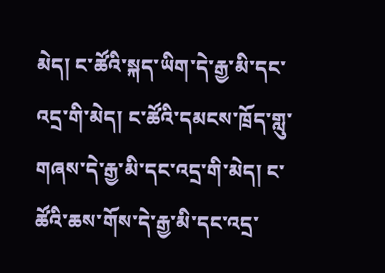མེད། ང་ཚོའི་སྐད་ཡིག་དེ་རྒྱ་མི་དང་འདྲ་གི་མེད། ང་ཚོའི་དམངས་ཁྲོད་གླུ་གཞས་དེ་རྒྱ་མི་དང་འདྲ་གི་མེད། ང་ཚོའི་ཆས་གོས་དེ་རྒྱ་མི་དང་འདྲ་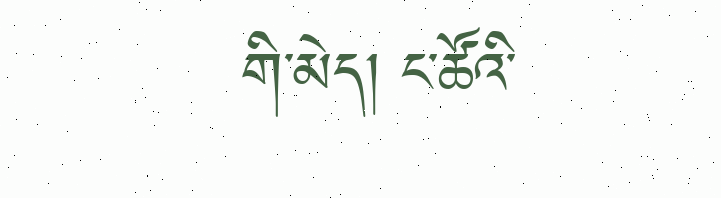གི་མེད། ང་ཚོའི་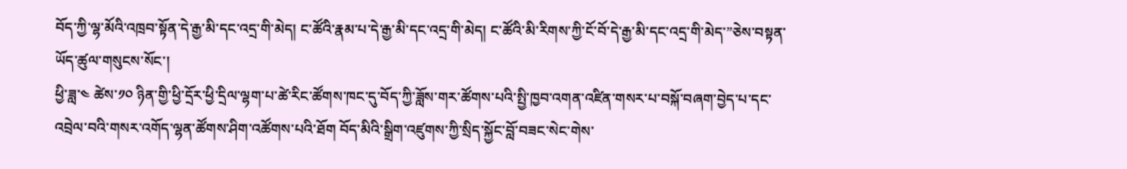བོད་ཀྱི་ལྷ་མོའི་འཁྲབ་སྟོན་དེ་རྒྱ་མི་དང་འདྲ་གི་མེད། ང་ཚོའི་རྣམ་པ་དེ་རྒྱ་མི་དང་འདྲ་གི་མེད། ང་ཚོའི་མི་རིགས་ཀྱི་ངོ་བོ་དེ་རྒྱ་མི་དང་འདྲ་གི་མེད་”ཅེས་བསྟན་ཡོད་ཚུལ་གསུངས་སོང་།
ཕྱི་ཟླ་༤ ཚེས་༡༠ ཉིན་གྱི་ཕྱི་དྲོར་ཕྱི་དྲིལ་ལྷག་པ་ཚེ་རིང་ཚོགས་ཁང་དུ་བོད་ཀྱི་ཟློས་གར་ཚོགས་པའི་སྤྱི་ཁྱབ་འགན་འཛིན་གསར་པ་བསྐོ་བཞག་བྱེད་པ་དང་འབྲེལ་བའི་གསར་འགོད་ལྷན་ཚོགས་ཤིག་འཚོགས་པའི་ཐོག བོད་མིའི་སྒྲིག་འཛུགས་ཀྱི་སྲིད་སྐྱོང་བློ་བཟང་སེང་གེས་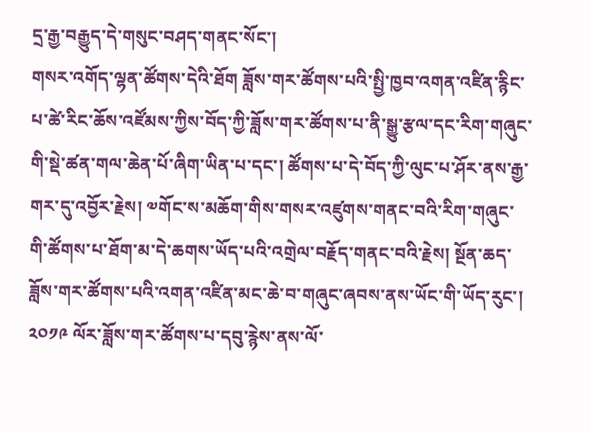དྲ་རྒྱ་བརྒྱུད་དེ་གསུང་བཤད་གནང་སོང་།
གསར་འགོད་ལྷན་ཚོགས་དེའི་ཐོག ཟློས་གར་ཚོགས་པའི་སྤྱི་ཁྱབ་འགན་འཛིན་རྙིང་པ་ཚེ་རིང་ཆོས་འཛོམས་ཀྱིས་བོད་ཀྱི་ཟློས་གར་ཚོགས་པ་ནི་སྒྱུ་རྩལ་དང་རིག་གཞུང་གི་སྡེ་ཚན་གལ་ཆེན་པོ་ཞིག་ཡིན་པ་དང་། ཚོགས་པ་དེ་བོད་ཀྱི་ལུང་པ་ཤོར་ནས་རྒྱ་གར་དུ་འབྱོར་རྗེས། ༧གོང་ས་མཆོག་གིས་གསར་འཛུགས་གནང་བའི་རིག་གཞུང་གི་ཚོགས་པ་ཐོག་མ་དེ་ཆགས་ཡོད་པའི་འགྲེལ་བརྗོད་གནང་བའི་རྗེས། སྔོན་ཆད་ཟློས་གར་ཚོགས་པའི་འགན་འཛིན་མང་ཆེ་བ་གཞུང་ཞབས་ནས་ཡོང་གི་ཡོད་རུང་། ༢༠༡༩ ལོར་ཟློས་གར་ཚོགས་པ་དབུ་རྙེས་ནས་ལོ་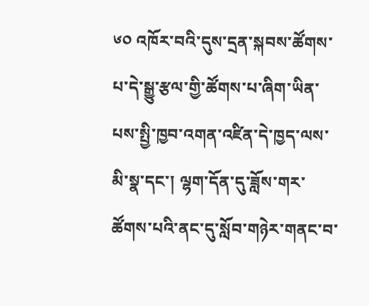༦༠ འཁོར་བའི་དུས་དྲན་སྐབས་ཚོགས་པ་དེ་སྒྱུ་རྩལ་གྱི་ཚོགས་པ་ཞིག་ཡིན་པས་སྤྱི་ཁྱབ་འགན་འཛིན་དེ་ཁྱད་ལས་མི་སྣ་དང་། ལྷག་དོན་དུ་ཟློས་གར་ཚོགས་པའི་ནང་དུ་སློབ་གཉེར་གནང་བ་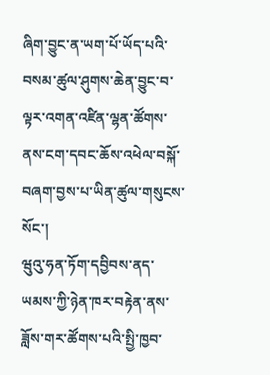ཞིག་བྱུང་ན་ཡག་པོ་ཡོད་པའི་བསམ་ཚུལ་ཤུགས་ཆེན་བྱུང་བ་ལྟར་འགན་འཛིན་ལྷན་ཚོགས་ནས་ངག་དབང་ཆོས་འཕེལ་བསྐོ་བཞག་བྱས་པ་ཡིན་ཚུལ་གསུངས་སོང་།
ཝུའུ་ཧན་ཏོག་དབྱིབས་ནད་ཡམས་ཀྱི་ཉེན་ཁར་བརྟེན་ནས་ཟློས་གར་ཚོགས་པའི་སྤྱི་ཁྱབ་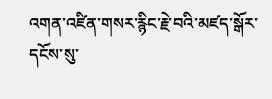འགན་འཛིན་གསར་རྙིང་རྗེ་བའི་མཛད་སྒོར་དངོས་སུ་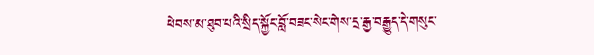ཕེབས་མ་ཐུབ་པའི་སྲིད་སྐྱོང་བློ་བཟང་སེང་གེས་དྲ་རྒྱ་བརྒྱུད་དེ་གསུང་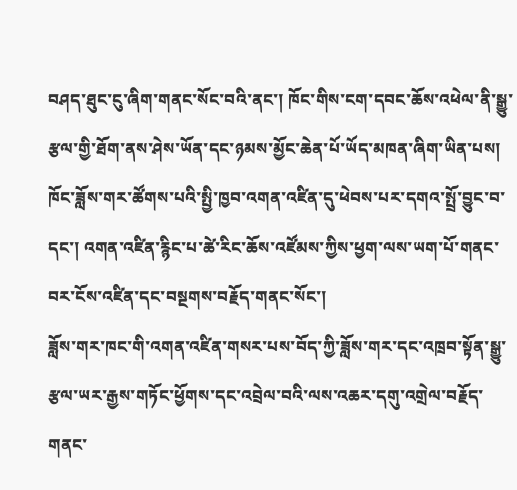བཤད་ཐུང་ངུ་ཞིག་གནང་སོང་བའི་ནང་། ཁོང་གིས་ངག་དབང་ཆོས་འཕེལ་ནི་སྒྱུ་རྩལ་གྱི་ཐོག་ནས་ཤེས་ཡོན་དང་ཉམས་མྱོང་ཆེན་པོ་ཡོད་མཁན་ཞིག་ཡིན་པས། ཁོང་ཟློས་གར་ཚོགས་པའི་སྤྱི་ཁྱབ་འགན་འཛིན་དུ་ཕེབས་པར་དགའ་སྤྲོ་བྱུང་བ་དང་། འགན་འཛིན་རྙིང་པ་ཚེ་རིང་ཆོས་འཛོམས་ཀྱིས་ཕྱག་ལས་ཡག་པོ་གནང་བར་ངོས་འཛིན་དང་བསྔགས་བརྗོད་གནང་སོང་།
ཟློས་གར་ཁང་གི་འགན་འཛིན་གསར་པས་བོད་ཀྱི་ཟློས་གར་དང་འཁྲབ་སྟོན་སྒྱུ་རྩལ་ཡར་རྒྱས་གཏོང་ཕྱོགས་དང་འབྲེལ་བའི་ལས་འཆར་དགུ་འགྲེལ་བརྗོད་གནང་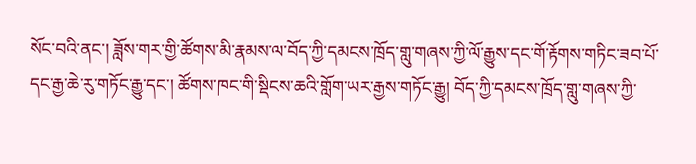སོང་བའི་ནང་། ཟློས་གར་གྱི་ཚོགས་མི་རྣམས་ལ་བོད་ཀྱི་དམངས་ཁྲོད་གླུ་གཞས་ཀྱི་ལོ་རྒྱུས་དང་གོ་རྟོགས་གཏིང་ཟབ་པོ་དང་རྒྱ་ཆེ་རུ་གཏོང་རྒྱུ་དང་། ཚོགས་ཁང་གི་སྡིངས་ཆའི་གློག་ཡར་རྒྱས་གཏོང་རྒྱུ། བོད་ཀྱི་དམངས་ཁྲོད་གླུ་གཞས་ཀྱི་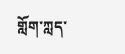གློག་ཀླད་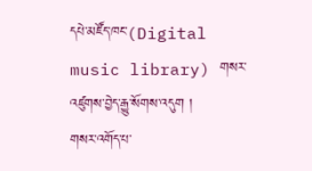དཔེ་མཛོད་ཁང་(Digital music library) གསར་འཛུགས་བྱེད་རྒྱུ་སོགས་འདུག །
གསར་འགོད་པ་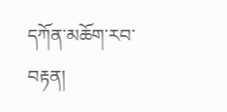དཀོན་མཆོག་རབ་བརྟན།